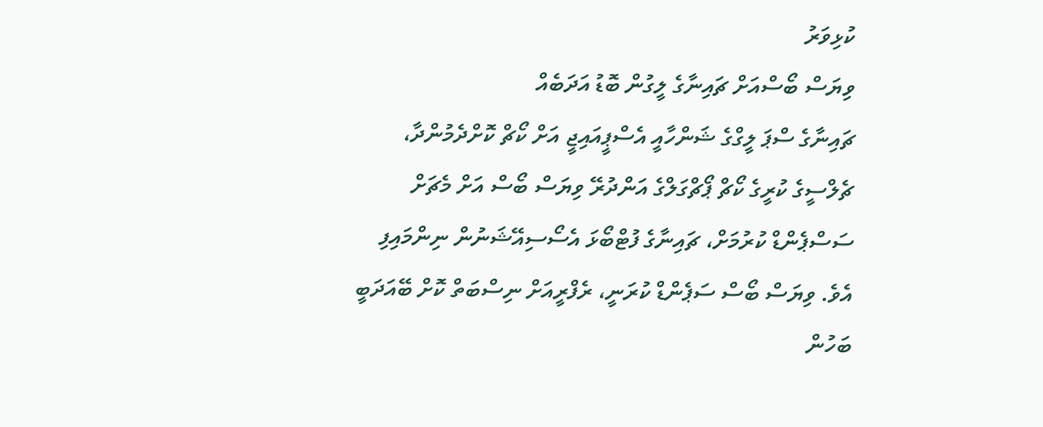ކުޅިވަރު
ވިޔަސް ބޯސްއަށް ޗައިނާގެ ލީގުން ބޮޑު އަދަބެއް
ޗައިނާގެ ސްޕަ ލީގްގެ ޝަންހާއީ އެސްޕީއައިޖީ އަށް ކޯޗް ކޮށްދެމުންދާ، ޗެލްސީގެ ކުރީގެ ކޯޗް ޕޯޗްގަލްގެ އަންދުރޭ ވިޔަސް ބޯސް އަށް މެޗަށް ސަސްޕެންޑް ކުރުމަށް، ޗައިނާގެ ފުޓްބޯޅަ އެސޯސިއޭޝަނުން ނިންމައިފި އެވެ. ވިޔަސް ބޯސް ސަޕެންޑް ކުރަނީ، ރެފްރީއަށް ނިސްބަތް ކޮށް ބޭއަދަބީ ބަހުން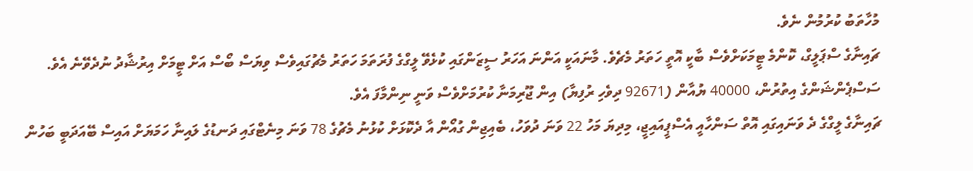މުހާތަބު ކުރުމުން ނެވެ.
ޗައިނާގެ ސްޕަލީގް، ކޮންމެ ޓީމަކަށްވެސް ބާކީ އޮތީ ހަތަރު މެޗެވެ. މާނައަކީ އަންނަ އަހަރު ސީޒަންގައި ކުޅެވޭ ލީގްގެ ފުރަތަމަ ހަތަރު މެޗުގައިވެސް ވިޔަސް ބޯސް އަށް ޓީމަށް އިރުޝާދު ނުދެވޭނެ އެވެ. ސަސްޕެންޝަންގެ އިތުރުން، 40000 ޔުއާން (92671 ދިވެހި ރުފިޔާ) އިން ޖޫރިމަނާ ކުރުމަށްވެސް ވަނީ ނިންމާފަ އެވެ.
ޗައިނާގެ ލީގްގެ ދެ ވަނައިގައި އޮތް ސަންހާއީ އެސްޕީއައިޖީ، މިދިޔަ މަހު 22 ވަނަ ދުވަހު، ބެއިޖިން ގުއޯން އާ ދެކޮޅަށް ކުޅުނު މެޗުގެ 78 ވަނަ މިނެޓްގައި ދަނޑުގެ ލައިނާ ހަމަޔަށް އައިސް ބޭއަދަބީ ބަހުން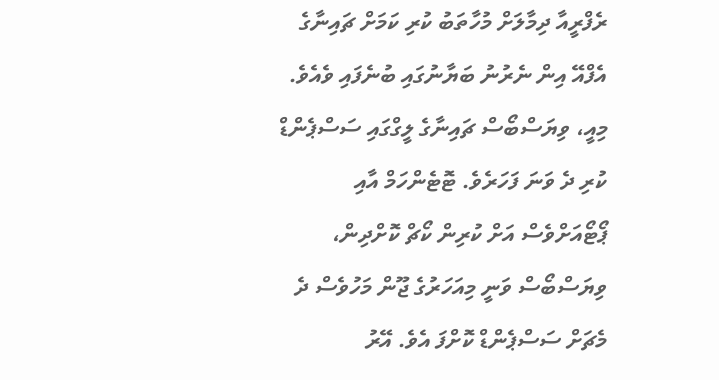ރެފްރީއާ ދިމާލަށް މުހާތަބު ކުރި ކަމަށް ޗައިނާގެ އެފްއޭ އިން ނެރުނު ބަޔާނުގައި ބުނެފައި ވެއެވެ.
މިއީ، ވިޔަސްބޯސް ޗައިނާގެ ލީގްގައި ސަސްޕެންޑް ކުރި ދެ ވަނަ ފަހަރެވެ. ޓޮޓެންހަމް އާއި ޕޯޓޯއަށްވެސް އަށް ކުރިން ކޯޗް ކޮށްދިން، ވިޔަސްބޯސް ވަނީ މިއަހަރުގެ ޖޫން މަހުވެސް ދެ މެޗަށް ސަސްޕެންޑް ކޮށްފަ އެވެ. އޭރު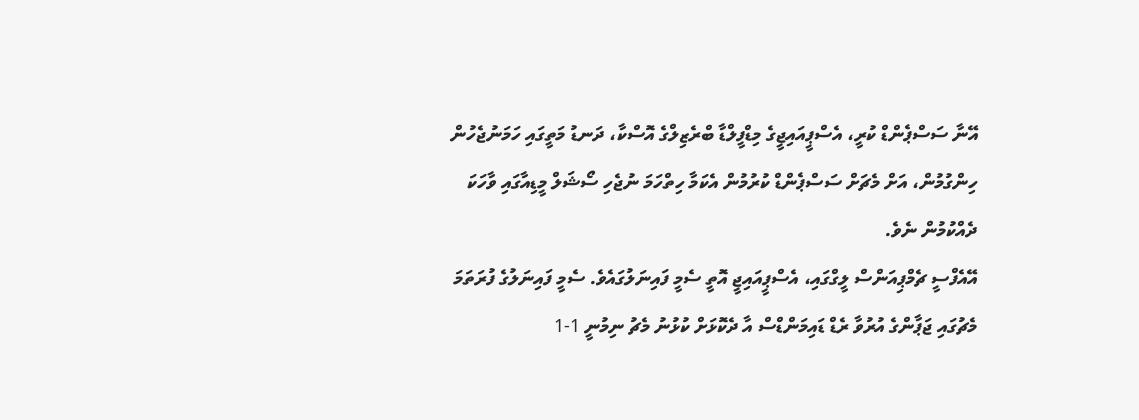އޭނާ ސަސްޕެންޑް ކުރީ، އެސްޕީއައިޖީގެ މިޑްފީލްޑާ ބްރެޒިލްގެ އޮސްކާ، ދަނޑު މަތީގައި ހަމަނުޖެހުން ހިންގުމުން، އަށް މެޗަށް ސަސްޕެންޑް ކުރުމުން އެކަމާ ހިތްހަމަ ނުޖެހި ސޯޝަލް މީޑިއާގައި ވާހަކަ ދެއްކުމުން ނެވެ.
އޭއެފްސީ ޗެމްޕިއަންސް ލީގްގައި، އެސްޕީއައިޖީ އޮތީ ސެމީ ފައިނަލުގައެވެ. ސެމީ ފައިނަލުގެ ފުރަތަމަ މެޗުގައި ޖަޕާންގެ އުރުވާ ރެޑް ޑައިމަންޑްސް އާ ދެކޮޅަށް ކުޅުނު މެޗު ނިމުނީ 1-1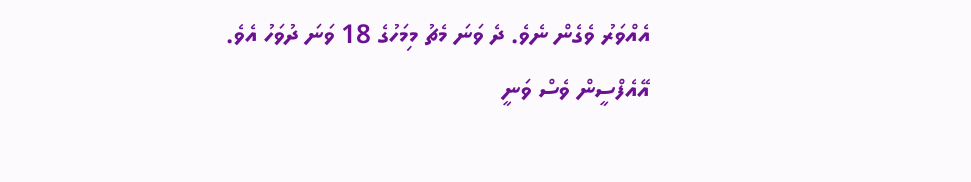އެއްވަރު ވެގެން ނެވެ. ދެ ވަނަ މެޗު މިމަހުގެ 18 ވަނަ ދުވަހު އެވެ.
އޭއެފްސީން ވެސް ވަނީ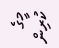މީގެ ކުރިން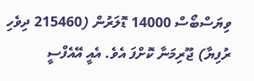ވިޔަސްބޯސް 14000 ޑޮލަރުން (215460 ދިވެހި ރުފިޔާ) ޖޫރިމަނާ ކޮށްފަ އެވެ. އެއީ އޭއެފްސީ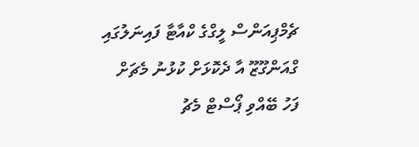ޗެމްޕިއަންސް ލީގްގެ ކްއާޓާ ފައިނަލުގައި ގްއަންގޫޒޫ އާ ދެކޮޅަށް ކުޅުނު މެޗަށް ފަހު ބޭއްވި ޕޯސްޓް މެޗު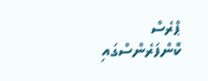ޕްރެސް ކޮންފަރެންސްގައި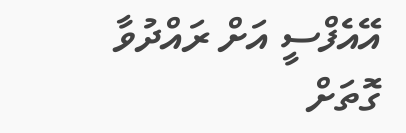އޭއެފްސީ އަށް ރައްދުވާ ގޮތަށް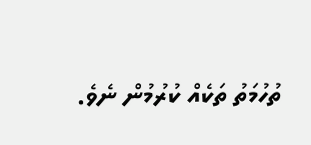ތުހުމަތު ތަކެއް ކުރުމުން ނެވެ.